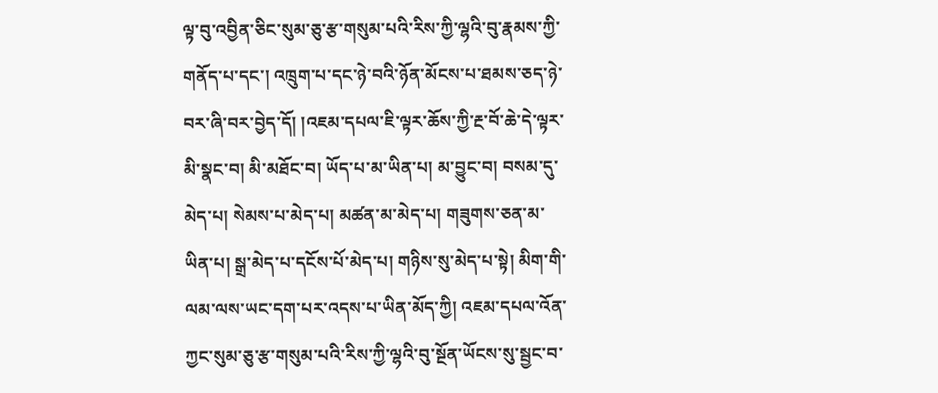ལྟ་བུ་འབྱིན་ཅིང་སུམ་ཅུ་རྩ་གསུམ་པའི་རིས་ཀྱི་ལྷའི་བུ་རྣམས་ཀྱི་གནོད་པ་དང་། འཁྲུག་པ་དང་ཉེ་བའི་ཉོན་མོངས་པ་ཐམས་ཅད་ཉེ་བར་ཞི་བར་བྱེད་དོ། །འཇམ་དཔལ་ཇི་ལྟར་ཆོས་ཀྱི་རྔ་བོ་ཆེ་དེ་ལྟར་མི་སྣང་བ། མི་མཐོང་བ། ཡོད་པ་མ་ཡིན་པ། མ་བྱུང་བ། བསམ་དུ་མེད་པ། སེམས་པ་མེད་པ། མཚན་མ་མེད་པ། གཟུགས་ཅན་མ་ཡིན་པ། སྒྲ་མེད་པ་དངོས་པོ་མེད་པ། གཉིས་སུ་མེད་པ་སྟེ། མིག་གི་ལམ་ལས་ཡང་དག་པར་འདས་པ་ཡིན་མོད་ཀྱི། འཇམ་དཔལ་འོན་ཀྱང་སུམ་ཅུ་རྩ་གསུམ་པའི་རིས་ཀྱི་ལྷའི་བུ་སྔོན་ཡོངས་སུ་སྦྱང་བ་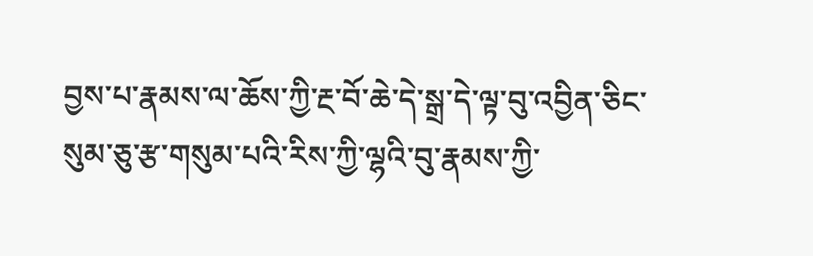བྱས་པ་རྣམས་ལ་ཆོས་ཀྱི་རྔ་བོ་ཆེ་དེ་སྒྲ་དེ་ལྟ་བུ་འབྱིན་ཅིང་སུམ་ཅུ་རྩ་གསུམ་པའི་རིས་ཀྱི་ལྷའི་བུ་རྣམས་ཀྱི་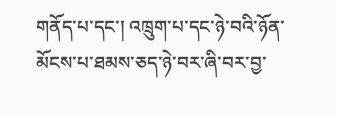གནོད་པ་དང་། འཁྲུག་པ་དང་ཉེ་བའི་ཉོན་མོངས་པ་ཐམས་ཅད་ཉེ་བར་ཞི་བར་བྱ་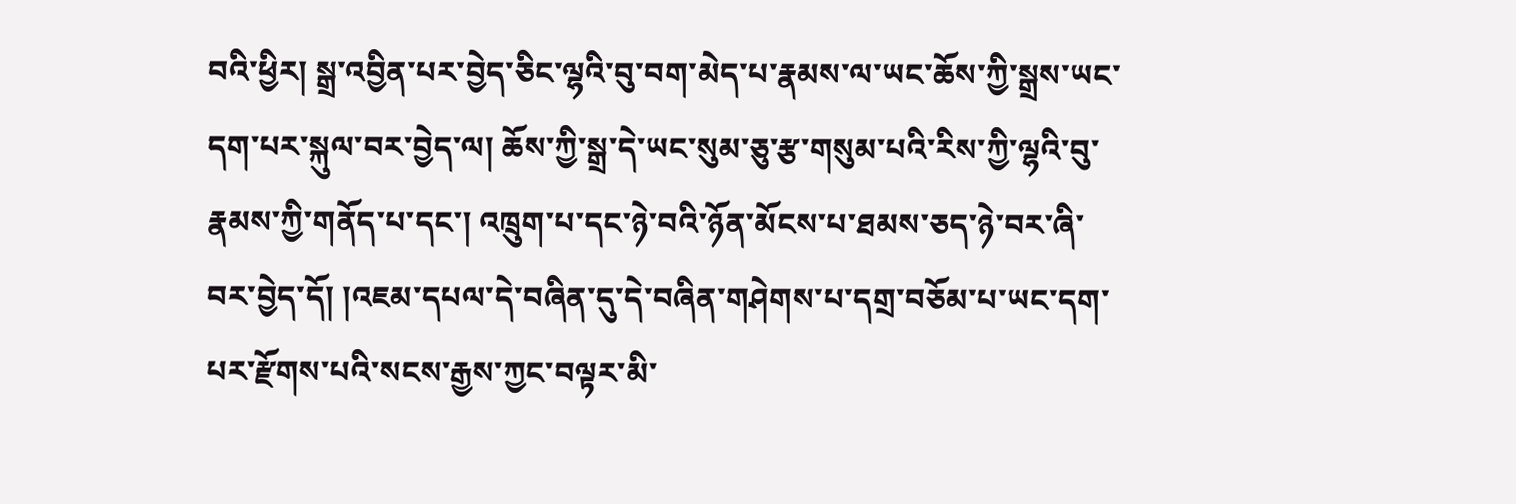བའི་ཕྱིར། སྒྲ་འབྱིན་པར་བྱེད་ཅིང་ལྷའི་བུ་བག་མེད་པ་རྣམས་ལ་ཡང་ཆོས་ཀྱི་སྒྲས་ཡང་དག་པར་སྐུལ་བར་བྱེད་ལ། ཆོས་ཀྱི་སྒྲ་དེ་ཡང་སུམ་ཅུ་རྩ་གསུམ་པའི་རིས་ཀྱི་ལྷའི་བུ་རྣམས་ཀྱི་གནོད་པ་དང་། འཁྲུག་པ་དང་ཉེ་བའི་ཉོན་མོངས་པ་ཐམས་ཅད་ཉེ་བར་ཞི་བར་བྱེད་དོ། །འཇམ་དཔལ་དེ་བཞིན་དུ་དེ་བཞིན་གཤེགས་པ་དགྲ་བཅོམ་པ་ཡང་དག་པར་རྫོགས་པའི་སངས་རྒྱས་ཀྱང་བལྟར་མི་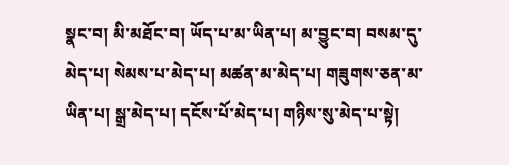སྣང་བ། མི་མཐོང་བ། ཡོད་པ་མ་ཡིན་པ། མ་བྱུང་བ། བསམ་དུ་མེད་པ། སེམས་པ་མེད་པ། མཚན་མ་མེད་པ། གཟུགས་ཅན་མ་ཡིན་པ། སྒྲ་མེད་པ། དངོས་པོ་མེད་པ། གཉིས་སུ་མེད་པ་སྟེ།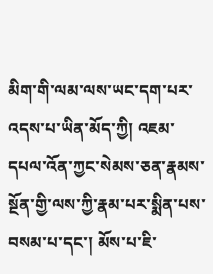མིག་གི་ལམ་ལས་ཡང་དག་པར་འདས་པ་ཡིན་མོད་ཀྱི། འཇམ་དཔལ་འོན་ཀྱང་སེམས་ཅན་རྣམས་སྔོན་གྱི་ལས་ཀྱི་རྣམ་པར་སྨིན་པས་བསམ་པ་དང་། མོས་པ་ཇི་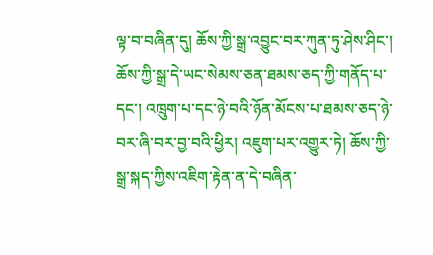ལྟ་བ་བཞིན་དུ། ཆོས་ཀྱི་སྒྲ་འབྱུང་བར་ཀུན་ཏུ་ཤེས་ཤིང་། ཆོས་ཀྱི་སྒྲ་དེ་ཡང་སེམས་ཅན་ཐམས་ཅད་ཀྱི་གནོད་པ་དང་། འཁྲུག་པ་དང་ཉེ་བའི་ཉོན་མོངས་པ་ཐམས་ཅད་ཉེ་བར་ཞི་བར་བྱ་བའི་ཕྱིར། འཇུག་པར་འགྱུར་ཏེ། ཆོས་ཀྱི་སྒྲ་སྐད་ཀྱིས་འཇིག་རྟེན་ན་དེ་བཞིན་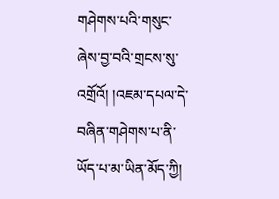གཤེགས་པའི་གསུང་ཞེས་བྱ་བའི་གྲངས་སུ་འགྲོའོ། །འཇམ་དཔལ་དེ་བཞིན་གཤེགས་པ་ནི་ཡོད་པ་མ་ཡིན་མོད་ཀྱི།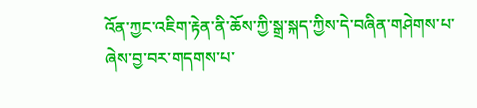འོན་ཀྱང་འཇིག་རྟེན་ནི་ཆོས་ཀྱི་སྒྲ་སྐད་ཀྱིས་དེ་བཞིན་གཤེགས་པ་ཞེས་བྱ་བར་གདགས་པ་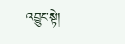འབྱུང་སྟེ།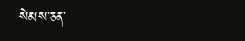སེམས་ཅན་